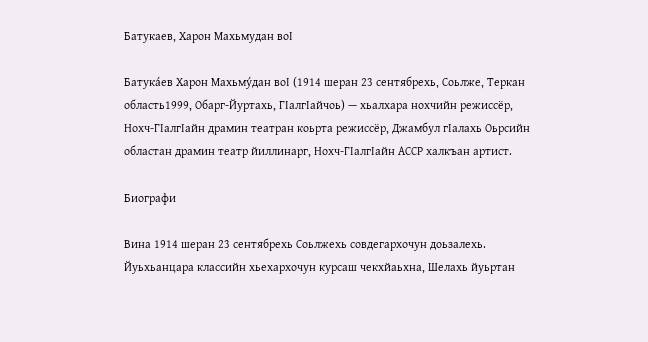Батукаев, Харон Махьмудан воӀ

Батука́ев Харон Махьму́дан воӀ (1914 шеран 23 сентябрехь, Соьлже, Теркан область1999, Обарг-Йуртахь, ГӀалгӀайчоь) — хьалхара нохчийн режиссёр, Нохч-ГӀалгӀайн драмин театран коьрта режиссёр, Джамбул гӀалахь Оьрсийн областан драмин театр йиллинарг, Нохч-ГӀалгӀайн АССР халкъан артист.

Биографи

Вина 1914 шеран 23 сентябрехь Соьлжехь совдегархочун доьзалехь. Йуьхьанцара классийн хьехархочун курсаш чекхйаьхна, Шелахь йуьртан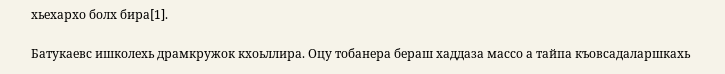хьехархо болх бира[1].

Батукаевс ишколехь драмкружок кхоьллира. Оцу тобанера бераш хаддаза массо а тайпа къовсадаларшкахь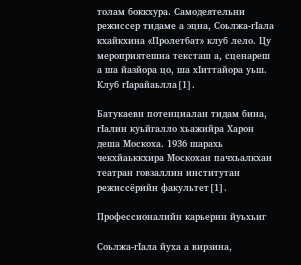толам боккхура. Самодеятельни режиссер тидаме а эцна, Соьлжа-гӀала кхайкхина «Пролетбат» клуб лело. Цу мероприятешна тексташ а, сценареш а ша йазйора цо, ша хӀиттайора уьш. Клуб гӀарайаьлла[1].

Батукаевн потенциалан тидам бина, гӀалин куьйгалло хьажийра Харон деша Москоха. 1936 шарахь чекхйаьккхира Москохан пачхьалкхан театран говзаллин институтан режиссёрийн факультет[1].

Профессионалийн карьерин йуьхьиг

Соьлжа-гӀала йуха а вирзина,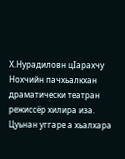Х.Нурадиловн цӀарахчу Нохчийн пачхьалкхан драматически театран режиссёр хилира иза. Цуьнан уггаре а хьалхара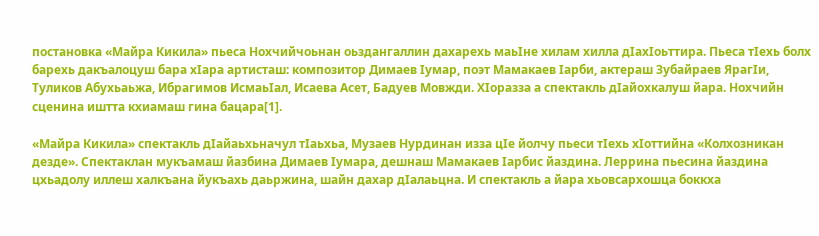постановка «Майра Кикила» пьеса Нохчийчоьнан оьздангаллин дахарехь маьӀне хилам хилла дӀахӀоьттира. Пьеса тӀехь болх барехь дакъалоцуш бара хӀара артисташ: композитор Димаев Ӏумар, поэт Мамакаев Ӏарби, актераш Зубайраев ЯрагӀи, Туликов Абухьаьжа, Ибрагимов ИсмаьӀал, Исаева Асет, Бадуев Мовжди. ХӀоразза а спектакль дӀайохкалуш йара. Нохчийн сценина иштта кхиамаш гина бацара[1].

«Майра Кикила» спектакль дӀайаьхьначул тӀаьхьа, Музаев Нурдинан изза цӀе йолчу пьеси тӀехь хӀоттийна «Колхозникан дезде». Спектаклан мукъамаш йазбина Димаев Ӏумара, дешнаш Мамакаев Ӏарбис йаздина. Леррина пьесина йаздина цхьадолу иллеш халкъана йукъахь даьржина, шайн дахар дӀалаьцна. И спектакль а йара хьовсархошца боккха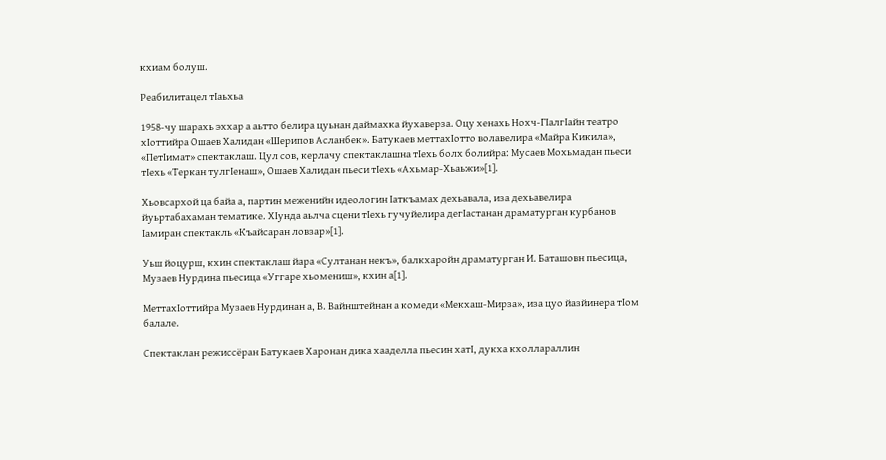кхиам болуш.

Реабилитацел тӀаьхьа

1958-чу шарахь эххар а аьтто белира цуьнан даймахка йухаверза. Оцу хенахь Нохч-ГӀалгӀайн театро хӀоттийра Ошаев Халидан «Шерипов Асланбек». Батукаев меттахӀотто волавелира «Майра Кикила», «ПетӀимат» спектаклаш. Цул сов, керлачу спектаклашна тӀехь болх болийра: Мусаев Мохьмадан пьеси тӀехь «Теркан тулгӀенаш», Ошаев Халидан пьеси тӀехь «Ахьмар-Хьаьжи»[1].

Хьовсархой ца байа а, партин меженийн идеологин Ӏаткъамах дехьавала, иза дехьавелира йуьртабахаман тематике. ХӀунда аьлча сцени тӀехь гучуйелира дегӀастанан драматурган курбанов Ӏамиран спектакль «Къайсаран ловзар»[1].

Уьш йоцурш, кхин спектаклаш йара «Султанан некъ», балкхаройн драматурган И. Баташовн пьесица, Музаев Нурдина пьесица «Уггаре хьомениш», кхин а[1].

МеттахӀоттийра Музаев Нурдинан а, В. Вайнштейнан а комеди «Мекхаш-Мирза», иза цуо йазйинера тӀом балале.

Спектаклан режиссёран Батукаев Харонан дика хааделла пьесин хатӀ, дукха кхоллараллин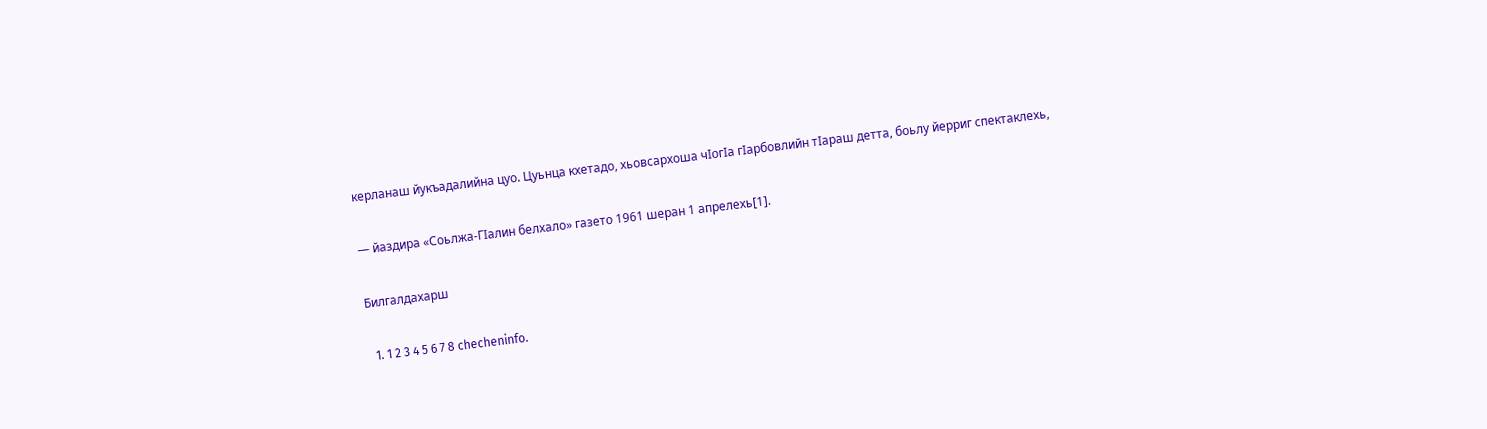керланаш йукъадалийна цуо. Цуьнца кхетадо, хьовсархоша чӀогӀа гӀарбовлийн тӀараш детта, боьлу йерриг спектаклехь,

— йаздира «Соьлжа-ГӀалин белхало» газето 1961 шеран 1 апрелехь[1].

Билгалдахарш

  1. 1 2 3 4 5 6 7 8 checheninfo.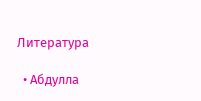Литература

  • Абдулла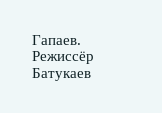Гапаев. Режиссёр Батукаев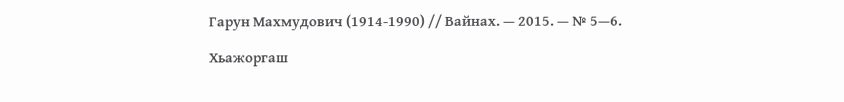Гарун Махмудович (1914-1990) // Вайнах. — 2015. — № 5—6.

Хьажоргаш